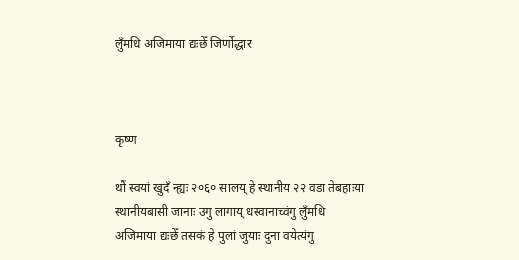लुँमधि अजिमाया द्यःछेँ जिर्णोद्धार



कृष्ण

थौं स्वयां खुदँ न्ह्यः २०६० सालय् हे स्थानीय २२ वडा तेबहाःया स्थानीयबासी जानाः उगु लागाय् धस्वानाच्वंगु लुँमधि अजिमाया द्यःछेँ तसकं हे पुलां जुयाः दुना वयेत्यंगु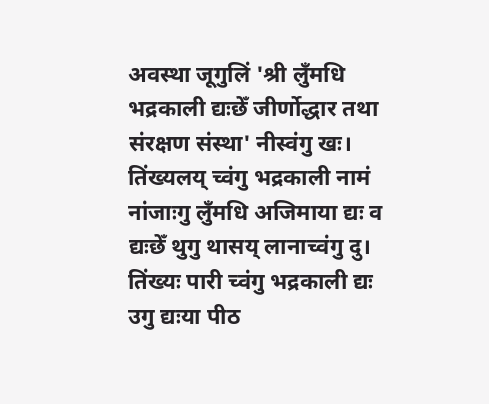अवस्था जूगुलिं 'श्री लुँमधि भद्रकाली द्यःछेँ जीर्णोद्धार तथा संरक्षण संस्था' नीस्वंगु खः। तिंख्यलय् च्वंगु भद्रकाली नामं नांजाःगु लुँमधि अजिमाया द्यः व द्यःछेँ थुगु थासय् लानाच्वंगु दु। तिंख्यः पारी च्वंगु भद्रकाली द्यः उगु द्यःया पीठ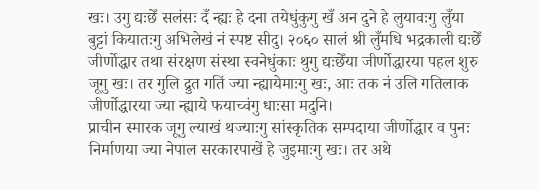खः। उगु द्यःछेँ सलंसः दँ न्ह्यः हे दना तयेधुंकुगु खँ अन दुने हे लुयावःगु लुँया बुट्टां कियातःगु अभिलेखं नं स्पष्ट सीदु। २०६० सालं श्री लुँमधि भद्रकाली द्यःछेँ जीर्णोद्धार तथा संरक्षण संस्था स्वनेधुंकाः थुगु द्यःछेँया जीर्णोद्धारया पहल शुरु जूगु खः। तर गुलि द्रुत गतिं ज्या न्ह्यायेमाःगु खः, आः तक नं उलि गतिलाक जीर्णोद्धारया ज्या न्ह्याये फयाच्वंगु धाःसा मदुनि।
प्राचीन स्मारक जूगु ल्याखं थज्याःगु सांस्कृतिक सम्पदाया जीर्णोद्धार व पुनः निर्माणया ज्या नेपाल सरकारपाखें हे जुइमाःगु खः। तर अथे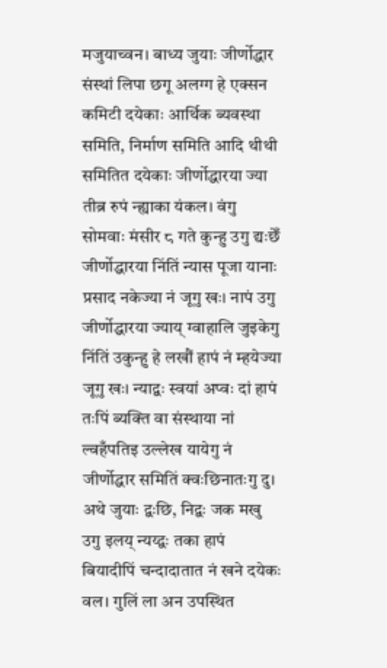मजुयाच्वन। बाध्य जुयाः जीर्णोद्धार संस्थां लिपा छगू अलग्ग हे एक्सन कमिटी दयेकाः आर्थिक ब्यवस्था समिति, निर्माण समिति आदि थीथी समितित दयेकाः जीर्णोद्धारया ज्या तीब्र रुपं न्ह्याका यंकल। वंगु सोमवाः मंसीर ८ गते कुन्हु उगु द्यःछेँ जीर्णोद्धारया निंतिं न्यास पूजा यानाः प्रसाद नकेज्या नं जूगु खः। नापं उगु जीर्णोद्धारया ज्याय् ग्वाहालि जुइकेगु निंतिं उकुन्हु हे लखौं हापं नं म्हयेज्या जूगु खः। न्याद्वः स्वयां अप्वः दां हापं तःपिं ब्यक्ति वा संस्थाया नां ल्वहँपतिइ उल्लेख यायेगु नं जीर्णोद्धार समितिं क्वःछिनातःगु दु। अथे जुयाः द्वःछि, निद्वः जक मखु उगु इलय् न्यय्द्वः तका हापं बियादीपिं चन्दादातात नं खने दयेकः वल। गुलिं ला अन उपस्थित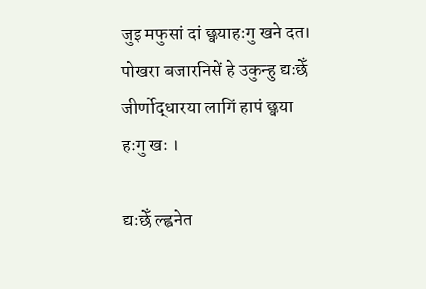जुइ मफुसां दां छ्वयाहःगु खने दत। पोखरा बजारनिसें हे उकुन्हु द्यःछेँ जीर्णोद्धारया लागिं हापं छ्वया हःगु खः ।

द्यःछेँ ल्ह्वनेत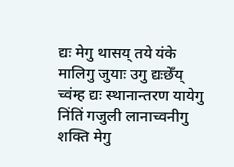द्यः मेगु थासय् तये यंके मालिगु जुयाः उगु द्यःछेँय् च्वंम्ह द्यः स्थानान्तरण यायेगु निंतिं गजुली लानाच्वनीगु शक्ति मेगु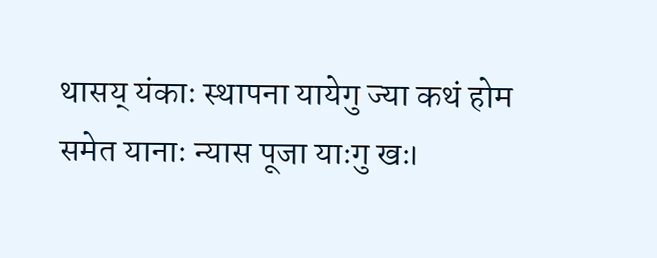थासय् यंकाः स्थापना यायेगु ज्या कथं होम समेत यानाः न्यास पूजा याःगु खः।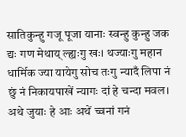सातिकुन्हु गजू पूजा यानाः स्वन्हु कुन्हु जक द्यः गण मेथाय् ल्ह्यःगु खः। थज्याःगु महान धार्मिक ज्या यायेगु सोच तःगु न्यादँ लिपा नं छुं नं निकायपाखें न्यागः दां हे चन्दा मवल। अथे जुयाः हे आः अथें च्वनां गनं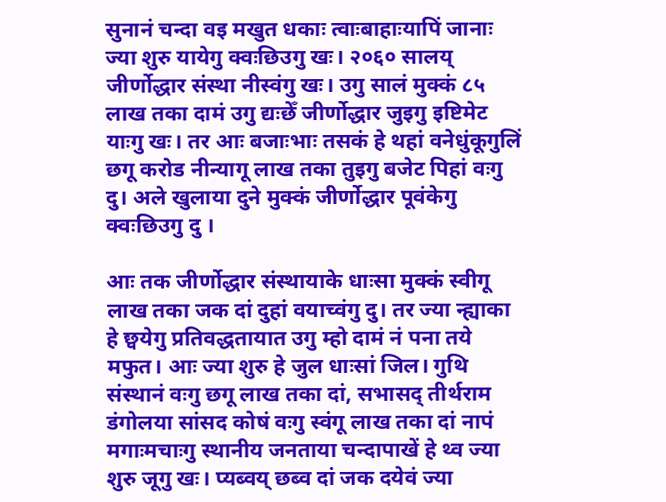सुनानं चन्दा वइ मखुत धकाः त्वाःबाहाःयापिं जानाः ज्या शुरु यायेगु क्वःछिउगु खः। २०६० सालय् जीर्णोद्धार संस्था नीस्वंगु खः। उगु सालं मुक्कं ८५ लाख तका दामं उगु द्यःछेँ जीर्णोद्धार जुइगु इष्टिमेट याःगु खः। तर आः बजाःभाः तसकं हे थहां वनेधुंकूगुलिं छगू करोड नीन्यागू लाख तका तुइगु बजेट पिहां वःगु दु। अले खुलाया दुने मुक्कं जीर्णोद्धार पूवंकेगु क्वःछिउगु दु ।

आः तक जीर्णोद्धार संस्थायाके धाःसा मुक्कं स्वीगू लाख तका जक दां दुहां वयाच्वंगु दु। तर ज्या न्ह्याका हे छ्वयेगु प्रतिवद्धतायात उगु म्हो दामं नं पना तये मफुत। आः ज्या शुरु हे जुल धाःसां जिल। गुथि संस्थानं वःगु छगू लाख तका दां, सभासद् तीर्थराम डंगोलया सांसद कोषं वःगु स्वंगू लाख तका दां नापं मगाःमचाःगु स्थानीय जनताया चन्दापाखें हे थ्व ज्या शुरु जूगु खः। प्यब्वय् छब्व दां जक दयेवं ज्या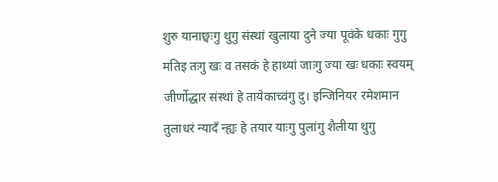शुरु यानाछ्वःगु थुगु संस्थां खुलाया दुने ज्या पूवंके धकाः गुगु मतिइ तःगु खः व तसकं हे हाथ्यां जाःगु ज्या खः धकाः स्वयम् जीर्णोद्धार संस्थां हे तायेकाच्वंगु दु। इन्जिनियर रमेशमान तुलाधरं न्यादँ न्ह्यः हे तयार याःगु पुलांगु शैलीया थुगु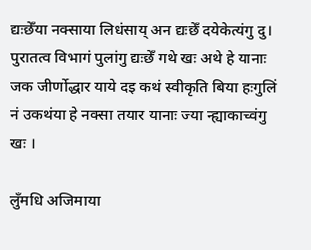द्यःछेँया नक्साया लिधंसाय् अन द्यःछेँ दयेकेत्यंगु दु। पुरातत्व विभागं पुलांगु द्यःछेँ गथे खः अथे हे यानाः जक जीर्णोद्धार याये दइ कथं स्वीकृति बिया हःगुलिं नं उकथंया हे नक्सा तयार यानाः ज्या न्ह्याकाच्वंगु खः ।

लुँमधि अजिमाया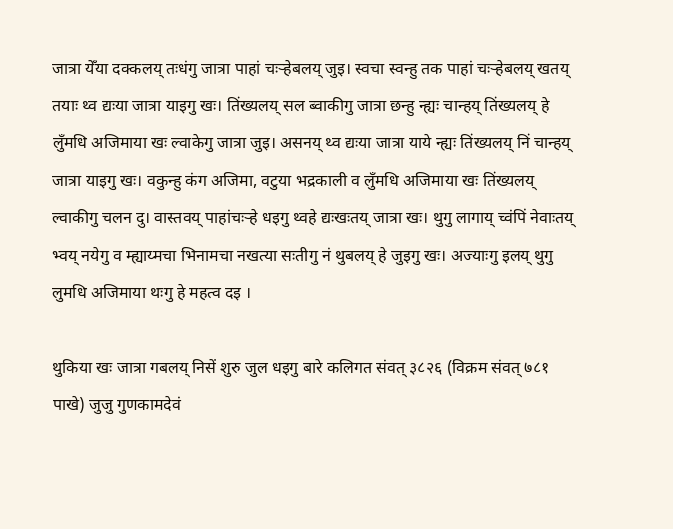जात्रा येँया दक्कलय् तःधंगु जात्रा पाहां चःर्‍हेबलय् जुइ। स्वचा स्वन्हु तक पाहां चःर्‍हेबलय् खतय् तयाः थ्व द्यःया जात्रा याइगु खः। तिंख्यलय् सल ब्वाकीगु जात्रा छन्हु न्ह्यः चान्हय् तिंख्यलय् हे लुँमधि अजिमाया खः ल्वाकेगु जात्रा जुइ। असनय् थ्व द्यःया जात्रा याये न्ह्यः तिंख्यलय् निं चान्हय् जात्रा याइगु खः। वकुन्हु कंग अजिमा, वटुया भद्रकाली व लुँमधि अजिमाया खः तिंख्यलय् ल्वाकीगु चलन दु। वास्तवय् पाहांचःर्‍हे धइगु थ्वहे द्यःखःतय् जात्रा खः। थुगु लागाय् च्वंपिं नेवाःतय् भ्वय् नयेगु व म्ह्याय्मचा भिनामचा नखत्या सःतीगु नं थुबलय् हे जुइगु खः। अज्याःगु इलय् थुगु लुमधि अजिमाया थःगु हे महत्व दइ ।

थुकिया खः जात्रा गबलय् निसें शुरु जुल धइगु बारे कलिगत संवत् ३८२६ (विक्रम संवत् ७८१ पाखे) जुजु गुणकामदेवं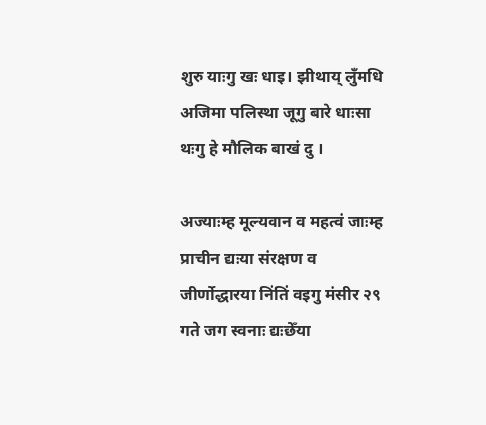शुरु याःगु खः धाइ। झीथाय् लुँमधि अजिमा पलिस्था जूगु बारे धाःसा थःगु हे मौलिक बाखं दु ।

अज्याःम्ह मूल्यवान व महत्वं जाःम्ह प्राचीन द्यःया संरक्षण व जीर्णोद्धारया निंतिं वइगु मंसीर २९ गते जग स्वनाः द्यःछेँया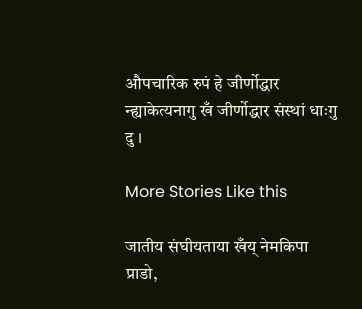औपचारिक रुपं हे जीर्णोद्धार न्ह्याकेत्यनागु खँ जीर्णोद्धार संस्थां धाःगु दु ।

More Stories Like this

जातीय संघीयताया खँय् नेमकिपा
प्राडो,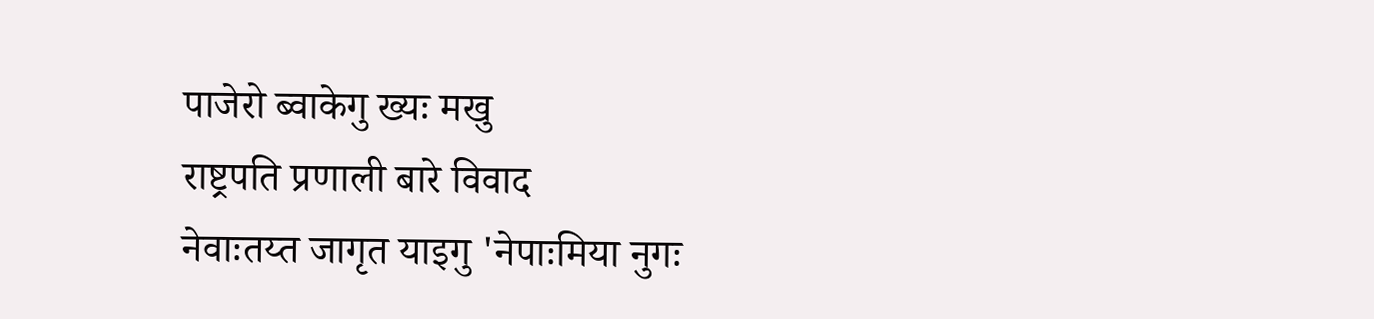पाजेरो ब्वाकेगु ख्यः मखु
राष्ट्रपति प्रणाली बारे विवाद
नेवाःतय्त जागृत याइगु 'नेपाःमिया नुगः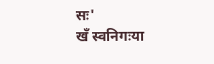सः'
खँ स्वनिगःया